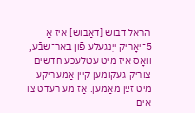הראל דבוש [דאַבוש] איז אַ 5־יאָריק ייִנגעלע פֿון באר־שבֿע, וואָס איז מיט עטלעכע חדשים צוריק געקומען קיין אַמעריקע מיט זײַן מאַמען. אַז מע רעדט צו אים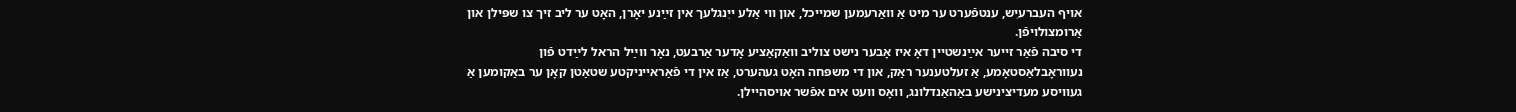אויף העברעיִש, ענטפֿערט ער מיט אַ וואַרעמען שמייכל, און ווי אַלע ייִנגלעך אין זײַנע יאָרן, האָט ער ליב זיך צו שפּילן און אַרומצולויפֿן.
די סיבה פֿאַר זייער אײַנשטיין דאָ איז אָבער נישט צוליב וואַקאַציע אָדער אַרבעט, נאָר ווײַל הראל לײַדט פֿון נעווראָבלאַסטאָמע, אַ זעלטענער ראַק, און די משפּחה האָט געהערט, אַז אין די פֿאַראייניקטע שטאַטן קאָן ער באַקומען אַ געוויסע מעדיצינישע באַהאַנדלונג, וואָס וועט אים אפֿשר אויסהיילן.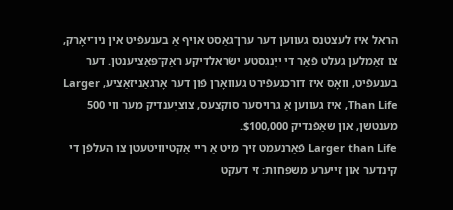הראל איז לעצטנס געווען דער ערן־גאַסט אויף אַ בענעפֿיט אין ניו־יאָרק, צו זאַמלען געלט פֿאַר די ייִנגסטע ישׂראלדיקע ראַק־פּאַציענטן. דער בענעפֿיט, וואָס איז דורכגעפֿירט געוואָרן פֿון דער אָרגאַניזאַציע, Larger Than Life, איז געווען אַ גרויסער סוקצעס, צוציִענדיק מער ווי 500 מענטשן, און שאַפֿנדיק $100,000.
Larger than Life פֿאַרנעמט זיך מיט אַ ריי אַקטיוויטעטן צו העלפֿן די קינדער און זייערע משפּחות: זי דעקט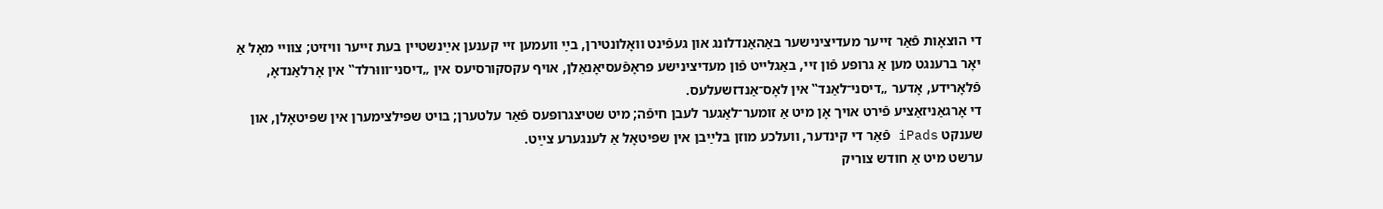די הוצאָות פֿאַר זייער מעדיצינישער באַהאַנדלונג און געפֿינט וואָלונטירן, בײַ וועמען זיי קענען אײַנשטיין בעת זייער וויזיט; צוויי מאָל אַ יאָר ברענגט מען אַ גרופּע פֿון זיי, באַגלייט פֿון מעדיצינישע פּראָפֿעסיאָנאַלן, אויף עקסקורסיעס אין „דיסני־וווּרלד‟ אין אָרלאַנדאָ, פֿלאָרידע, אָדער „דיסני־לאַנד‟ אין לאָס־אַנדזשעלעס.
די אָרגאַניזאַציע פֿירט אויך אָן מיט אַ זומער־לאַגער לעבן חיפֿה; מיט שטיצגרופּעס פֿאַר עלטערן; בויט שפּילצימערן אין שפּיטאָלן, און שענקט iPads פֿאַר די קינדער, וועלכע מוזן בלײַבן אין שפּיטאָל אַ לענגערע צײַט.
ערשט מיט אַ חודש צוריק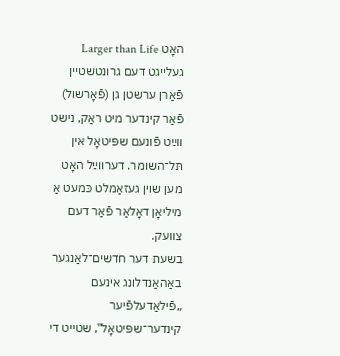האָט Larger than Life געלייגט דעם גרונטשטיין פֿאַרן ערשטן גן (פֿאָרשול) פֿאַר קינדער מיט ראַק, נישט ווײַט פֿונעם שפּיטאָל אין תּל־השומר. דערווײַל האָט מען שוין געזאַמלט כּמעט אַ מיליאָן דאָלאַר פֿאַר דעם צוועק.
בשעת דער חדשים־לאַנגער באַהאַנדלונג אינעם „פֿילאַדעלפֿיער קינדער־שפּיטאָל‟, שטייט די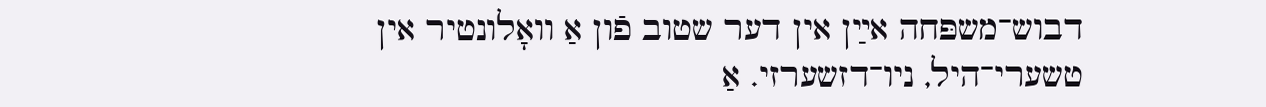דבוש־משפּחה אײַן אין דער שטוב פֿון אַ וואָלונטיר אין טשערי־היל, ניו־דזשערזי. אַ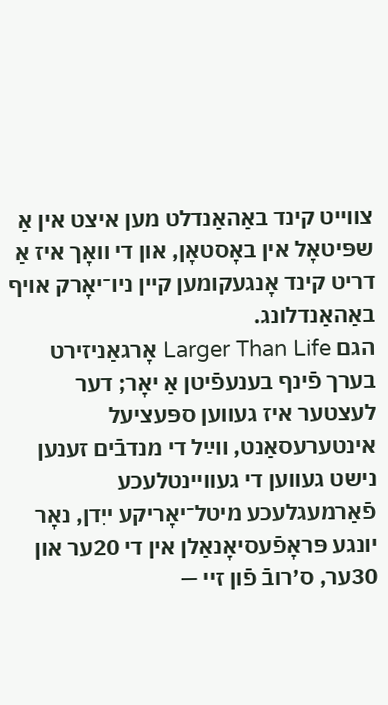צווייט קינד באַהאַנדלט מען איצט אין אַ שפּיטאָל אין באָסטאָן, און די וואָך איז אַ דריט קינד אָנגעקומען קיין ניו־יאָרק אויף באַהאַנדלונג.
הגם Larger Than Life אָרגאַניזירט בערך פֿינף בענעפֿיטן אַ יאָר; דער לעצטער איז געווען ספּעציעל אינטערעסאַנט, ווײַל די מנדבֿים זענען נישט געווען די געוויינטלעכע פֿאַרמעגלעכע מיטל־יאָריקע ייִדן, נאָר יונגע פּראָפֿעסיאָנאַלן אין די 20ער און 30ער, ס׳רובֿ פֿון זיי —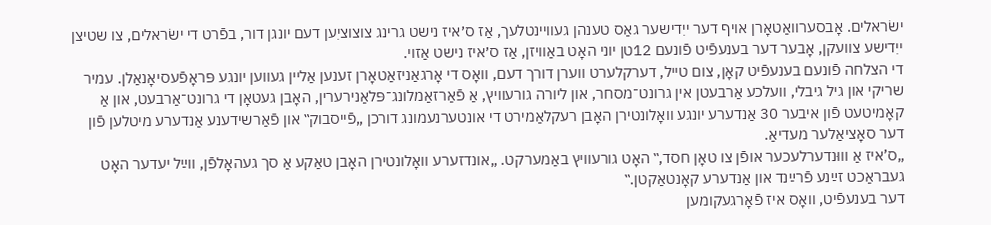ישׂראלים. אָבסערוואַטאָרן אויף דער ייִדישער גאַס טענהן געוויינטלעך, אַז ס׳איז נישט גרינג צוצוציִען דעם יונגן דור, בפֿרט די ישׂראלים, צו שטיצן ייִדישע צוועקן, אָבער דער בענעפֿיט פֿונעם 12טן יוני האָט באַוויזן, אַז ס׳איז נישט אַזוי.
די הצלחה פֿונעם בענעפֿיט קאָן, צום טייל, דערקלערט ווערן דורך דעם, וואָס די אָרגאַניזאַטאָרן זענען אַליין געווען יונגע פּראָפֿעסיאָנאַלן. עמיר שריקי און גיל גיבלי, וועלכע אַרבעטן אין גרונט־מסחר, און ליורה גורעוויץ, אַ פֿאַרזאַמלונג־פּלאַנירערין, האָבן געטאָן די גרונט־אַרבעט, און אַ קאָמיטעט פֿון איבער 30 אַנדערע יונגע וואָלונטירן האָבן רעקלאַמירט די אונטערנעמונג דורכן „פֿייסבוק‟ און פֿאַרשידענע אַנדערע מיטלען פֿון דער סאָציאַלער מעדיאַ.
„ס’איז אַ וווּנדערלעכער אופֿן צו טאָן חסד,‟ האָט גורעוויץ באַמערקט. „אונדזערע וואָלונטירן האָבן טאַקע אַ סך געהאָלפֿן, ווײַל יעדער האָט געבראַכט זײַנע פֿרײַנד און אַנדערע קאָנטאַקטן.‟
דער בענעפֿיט, וואָס איז פֿאָרגעקומען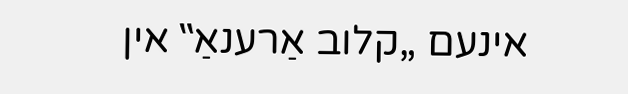אינעם „קלוב אַרענאַ‟ אין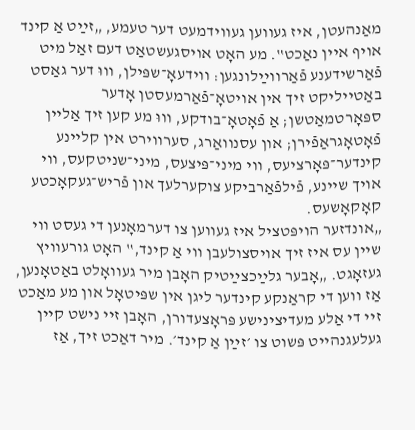מאַנהעטן, איז געווען געווידמעט דער טעמע, „זײַט אַ קינד אויף איין נאַכט‟. מע האָט אויסגעשטאַט דעם זאַל מיט פֿאַרשידענע פֿאַרווײַלונגען: ווידעאָ־שפּילן, וווּ דער גאַסט באַטייליקט זיך אין אויטאָ־פֿאַרמעסטן אָדער ספּאָרטמאַטשן; אַ פֿאָטאָ־בודקע, וווּ מע קען זיך אַליין פֿאָטאָגראַפֿירן; און עסנוואַרג, סערווירט אין קליינע קינדער־פּאָרציעס, ווי מיני־פּיצעס, מיני־שניטקעס, ווי אויך שיינע, פֿילפֿאַרביקע צוקערלעך און פֿריש־געקאָכטע קאָקאָשעס.
„אונדזער הויפּטציל איז געווען צו דערמאָנען די געסט ווי שיין עס איז זיך אויסצולעבן ווי אַ קינד,‟ האָט גורעוויץ געזאָגט. „אָבער גלײַכצײַטיק האָבן מיר געוואָלט באַטאָנען, אַז ווען די קראַנקע קינדער ליגן אין שפּיטאָל און מע מאַכט זיי די אַלע מעדיצינישע פּראָצעדורן, האָבן זיי נישט קיין געלעגנהייט פּשוט צו ׳זײַן אַ קינד׳. מיר דאַכט זיך, אַז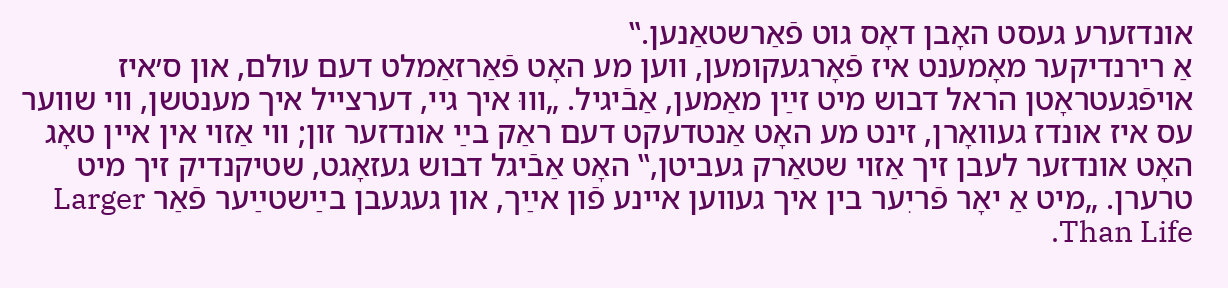אונדזערע געסט האָבן דאָס גוט פֿאַרשטאַנען.‟
אַ רירנדיקער מאָמענט איז פֿאָרגעקומען, ווען מע האָט פֿאַרזאַמלט דעם עולם, און ס׳איז אויפֿגעטראָטן הראל דבוש מיט זײַן מאַמען, אַבֿיגיל. „וווּ איך גיי, דערצייל איך מענטשן, ווי שווער עס איז אונדז געוואָרן, זינט מע האָט אַנטדעקט דעם ראַק בײַ אונדזער זון; ווי אַזוי אין איין טאָג האָט אונדזער לעבן זיך אַזוי שטאַרק געביטן,‟ האָט אַבֿיגל דבוש געזאָגט, שטיקנדיק זיך מיט טרערן. „מיט אַ יאָר פֿריִער בין איך געווען איינע פֿון אײַך, און געגעבן בײַשטײַער פֿאַר Larger Than Life.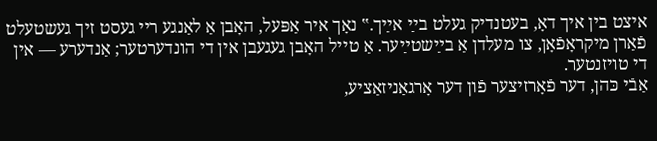איצט בין איך דאָ, בעטנדיק געלט בײַ אײַך.‟ נאָך איר אַפּעל, האָבן אַ לאַנגע ריי געסט זיך געשטעלט פֿאַרן מיקראָפֿאָן, צו מעלדן אַ בײַשטײַער. אַ טייל האָבן געגעבן אין די הונדערטער; אַנדערע — אין די טויזנטער.
אַבֿי כּהן, דער פֿאָרזיצער פֿון דער אָרגאַניזאַציע,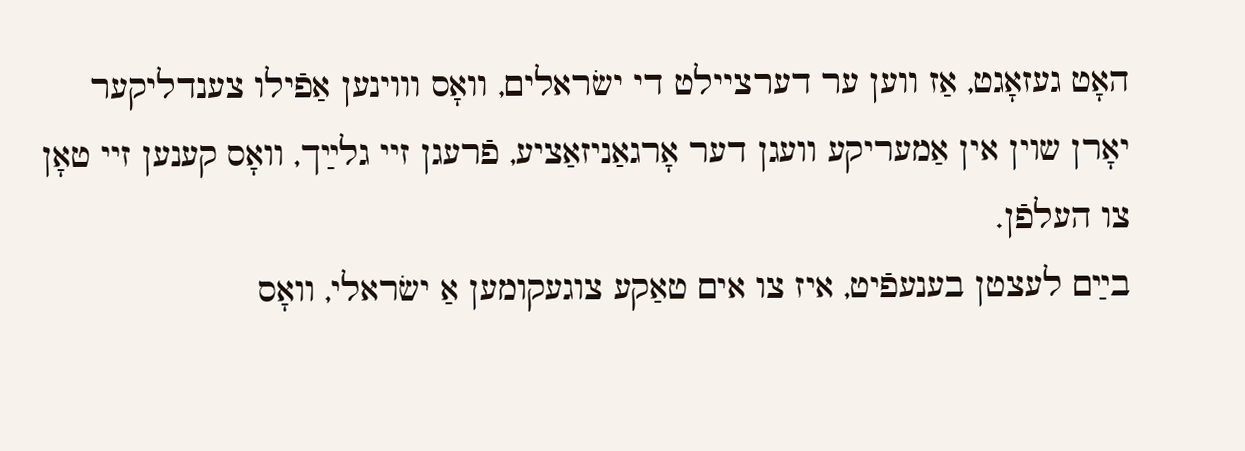האָט געזאָגט, אַז ווען ער דערציילט די ישׂראלים, וואָס וווינען אַפֿילו צענדליקער יאָרן שוין אין אַמעריקע וועגן דער אָרגאַניזאַציע, פֿרעגן זיי גלײַך, וואָס קענען זיי טאָן צו העלפֿן.
בײַם לעצטן בענעפֿיט, איז צו אים טאַקע צוגעקומען אַ ישׂראלי, וואָס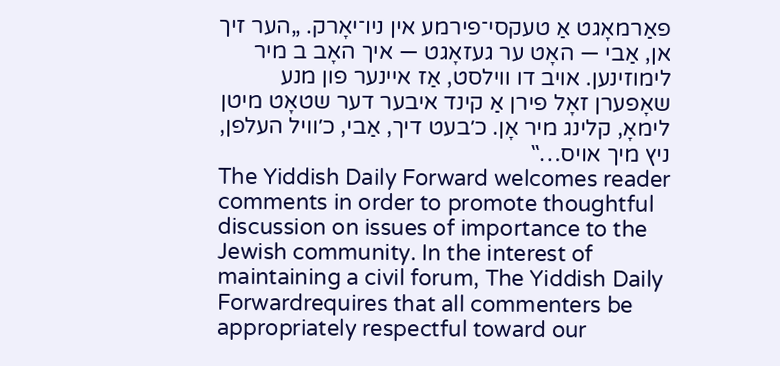פאַרמאָגט אַ טעקסי־פירמע אין ניו־יאָרק. „הער זיך אן, אַבי — האָט ער געזאָגט — איך האָב ב מיר לימוזינען. אויב דו ווילסט, אַז איינער פון מנע שאָפערן זאָל פירן אַ קינד איבער דער שטאָט מיטן לימאָ, קלינג מיר אָן. כ׳בעט דיך, אַבי, כ׳וויל העלפן, ניץ מיך אויס…‟
The Yiddish Daily Forward welcomes reader comments in order to promote thoughtful discussion on issues of importance to the Jewish community. In the interest of maintaining a civil forum, The Yiddish Daily Forwardrequires that all commenters be appropriately respectful toward our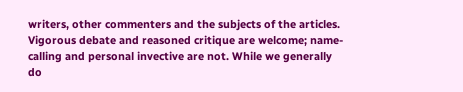writers, other commenters and the subjects of the articles. Vigorous debate and reasoned critique are welcome; name-calling and personal invective are not. While we generally do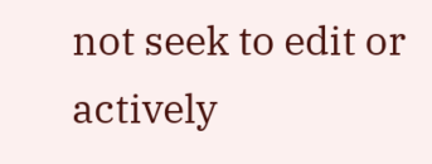not seek to edit or actively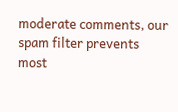moderate comments, our spam filter prevents most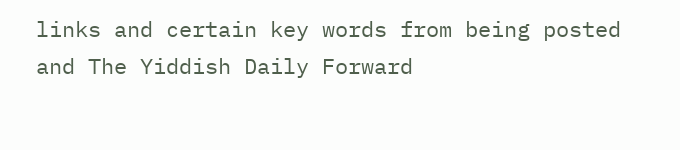links and certain key words from being posted and The Yiddish Daily Forward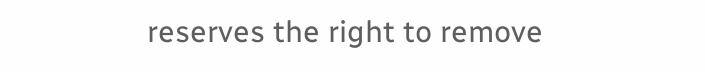reserves the right to remove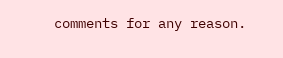comments for any reason.